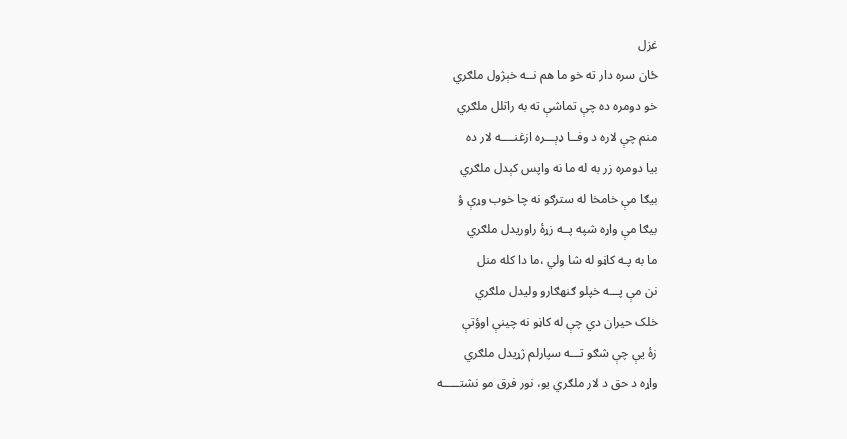غزل
ځان سره دار ته خو ما هم نــه خېژول ملګري
خو دومره ده چې تماشې ته به راتلل ملګري
منم چې لاره د وفــا ډېـــره ازغنــــه لار ده
بیا دومره زر به له ما نه واپس کېدل ملګري
بیګا مې خامخا له سترګو نه چا خوب وړې ؤ
بیګا مې واړه شپه پــه زړۀ راوریدل ملګري
ما به پـه کاڼو له شا ولي ،ما دا کله منل
نن مې پـــه خپلو ګنهګارو ولیدل ملګري
خلک حیران دي چې له کاڼو نه چینې اوؤتې
زۀ یې چې شګو تـــه سپارلم ژړیدل ملګري
واړه د حق د لار ملګري یو، نور فرق مو نشتـــــه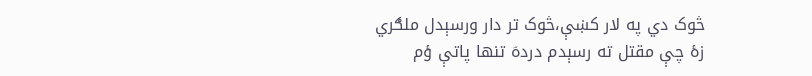څوک دي په لار کښې،څوک تر دار ورسېدل ملګري
زۀ چې مقتل ته رسېدم دردهؔ تنها پاتې ؤم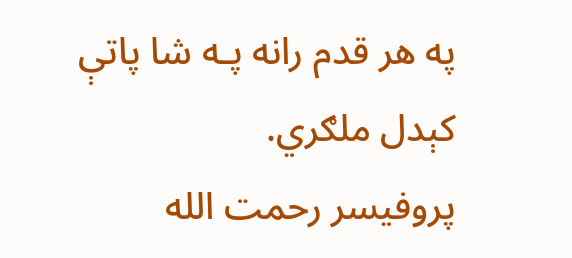په هر قدم رانه پـه شا پاتې کېدل ملګري.
پروفیسر رحمت الله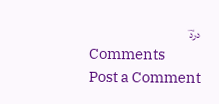دردؔ
Comments
Post a Comment